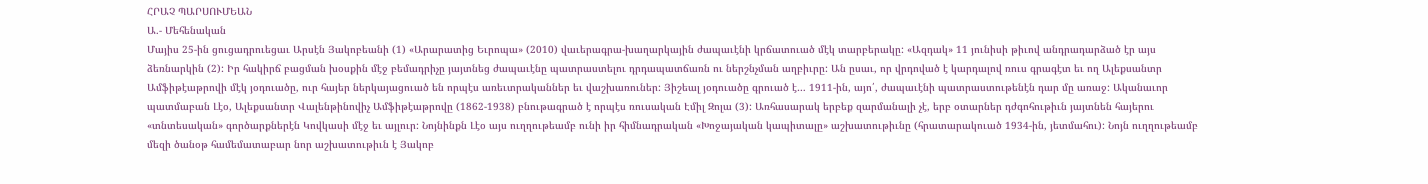ՀՐԱՉ ՊԱՐՍՈՒՄԵԱՆ
Ա.- Մեհենական
Մայիս 25-ին ցուցադրուեցաւ Արսէն Յակոբեանի (1) «Արարատից Եւրոպա» (2010) վաւերագրա-խաղարկային ժապաւէնի կրճատուած մէկ տարբերակը: «Ազդակ» 11 յունիսի թիւով անդրադարձած էր այս ձեռնարկին (2): Իր հակիրճ բացման խօսքին մէջ բեմադրիչը յայտնեց ժապաւէնը պատրաստելու դրդապատճառն ու ներշնչման աղբիւրը: Ան ըսաւ, որ վրդոված է կարդալով ռուս գրագէտ եւ ող Ալեքսանտր Ամֆիթէաթրովի մէկ յօդուածը, ուր հայեր ներկայացուած են որպէս առեւտրականներ եւ վաշխառուներ: Յիշեալ յօդուածը գրուած է… 1911-ին, այո՛, ժապաւէնի պատրաստութենէն դար մը առաջ: Ականաւոր պատմաբան Լէօ, Ալեքսանտր Վալենթինովիչ Ամֆիթէաթրովը (1862-1938) բնութագրած է որպէս ռուսական Էմիլ Զոլա (3): Առհասարակ երբեք զարմանալի չէ, երբ օտարներ դժգոհութիւն յայտնեն հայերու «տնտեսական» գործարքներէն Կովկասի մէջ եւ այլուր: Նոյնինքն Լէօ այս ուղղութեամբ ունի իր հիմնադրական «Խոջայական կապիտալը» աշխատութիւնը (հրատարակուած 1934-ին, յետմահու): Նոյն ուղղութեամբ մեզի ծանօթ համեմատաբար նոր աշխատութիւն է Յակոբ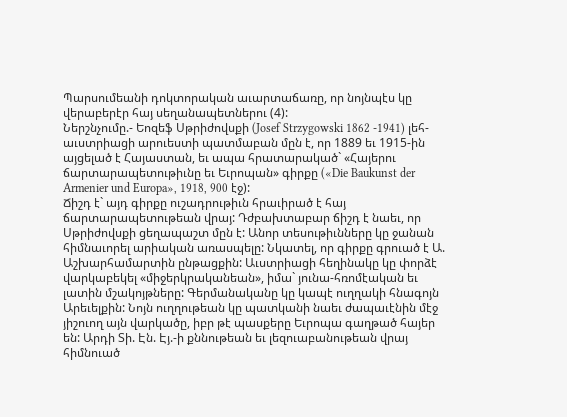Պարսումեանի դոկտորական աւարտաճառը, որ նոյնպէս կը վերաբերէր հայ սեղանապետներու (4):
Ներշնչումը.- Եոզեֆ Սթրիժովսքի (Josef Strzygowski 1862 -1941) լեհ-աւստրիացի արուեստի պատմաբան մըն է, որ 1889 եւ 1915-ին այցելած է Հայաստան, եւ ապա հրատարակած` «Հայերու ճարտարապետութիւնը եւ Եւրոպան» գիրքը («Die Baukunst der Armenier und Europa», 1918, 900 էջ):
Ճիշդ է` այդ գիրքը ուշադրութիւն հրաւիրած է հայ ճարտարապետութեան վրայ: Դժբախտաբար ճիշդ է նաեւ, որ Սթրիժովսքի ցեղապաշտ մըն է: Անոր տեսութիւնները կը ջանան հիմնաւորել արիական առասպելը: Նկատել, որ գիրքը գրուած է Ա. Աշխարհամարտին ընթացքին: Աւստրիացի հեղինակը կը փորձէ վարկաբեկել «միջերկրականեան», իմա` յունա-հռոմէական եւ լատին մշակոյթները: Գերմանականը կը կապէ ուղղակի հնագոյն Արեւելքին: Նոյն ուղղութեան կը պատկանի նաեւ ժապաւէնին մէջ յիշուող այն վարկածը, իբր թէ պասքերը Եւրոպա գաղթած հայեր են: Արդի Տի. Էն. Էյ.-ի քննութեան եւ լեզուաբանութեան վրայ հիմնուած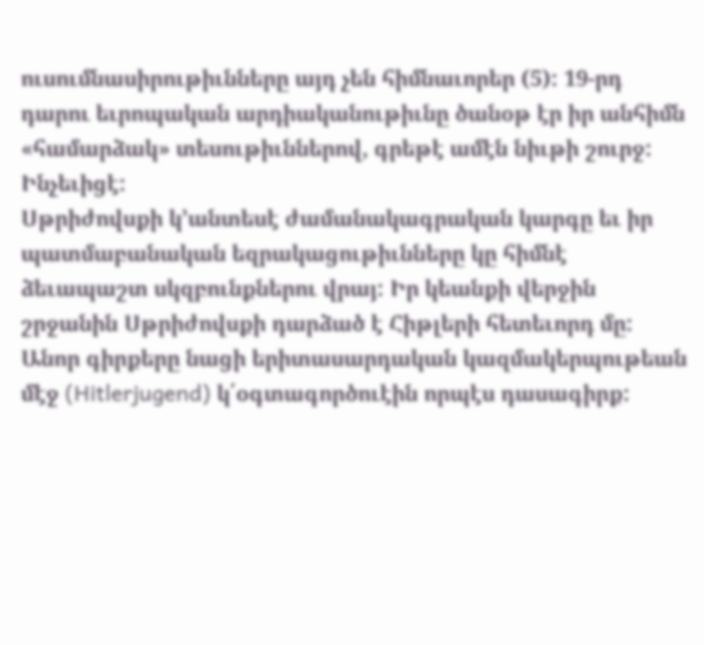ուսումնասիրութիւնները այդ չեն հիմնաւորեր (5): 19-րդ դարու եւրոպական արդիականութիւնը ծանօթ էր իր անհիմն «համարձակ» տեսութիւններով, գրեթէ ամէն նիւթի շուրջ: Ինչեւիցէ:
Սթրիժովսքի կ’անտեսէ ժամանակագրական կարգը եւ իր պատմաբանական եզրակացութիւնները կը հիմնէ ձեւապաշտ սկզբունքներու վրայ: Իր կեանքի վերջին շրջանին Սթրիժովսքի դարձած է Հիթլերի հետեւորդ մը: Անոր գիրքերը նացի երիտասարդական կազմակերպութեան մէջ (Hitlerjugend) կ՛օգտագործուէին որպէս դասագիրք: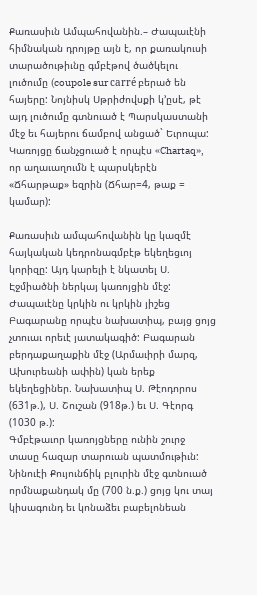Քառասիւն Ամպահովանին.– Ժապաւէնի հիմնական դրոյթը այն է, որ քառակուսի տարածութիւնը գմբէթով ծածկելու լուծումը (coupole sur carré բերած են հայերը: Նոյնիսկ Սթրիժովսքի կ’ըսէ, թէ այդ լուծումը գտնուած է Պարսկաստանի մէջ եւ հայերու ճամբով անցած` Եւրոպա: Կառոյցը ճանչցուած է որպէս «Chartaq», որ աղաւաղումն է պարսկերէն «Ճհարթաք» եզրին (Ճհար=4, թաք = կամար):

Քառասիւն ամպահովանին կը կազմէ հայկական կեդրոնագմբէթ եկեղեցւոյ կորիզը: Այդ կարելի է նկատել Ս. Էջմիածնի ներկայ կառոյցին մէջ: Ժապաւէնը կրկին ու կրկին յիշեց Բագարանը որպէս նախատիպ, բայց ցոյց չտուաւ որեւէ յատակագիծ: Բագարան բերդաքաղաքին մէջ (Արմաւիրի մարզ, Ախուրեանի ափին) կան երեք եկեղեցիներ. Նախատիպ Ս. Թէոդորոս (631թ.), Ս. Շուշան (918թ.) եւ Ս. Գէորգ (1030 թ.):
Գմբէթաւոր կառոյցները ունին շուրջ տասը հազար տարուան պատմութիւն: Նինուէի Քույունճիկ բլուրին մէջ գտնուած որմնաքանդակ մը (700 ն.ք.) ցոյց կու տայ կիսագունդ եւ կոնաձեւ բաբելոնեան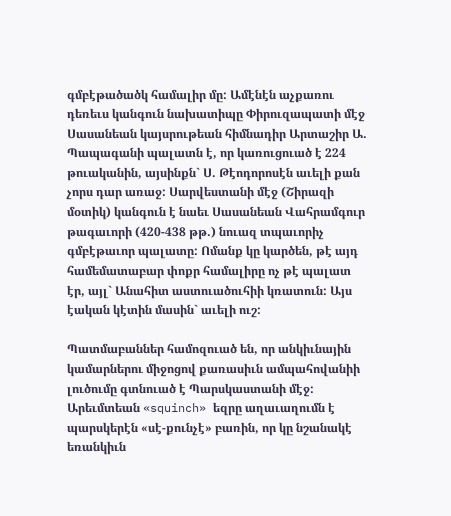գմբէթածածկ համալիր մը: Ամէնէն աչքառու դեռեւս կանգուն նախատիպը Փիրուզապատի մէջ Սասանեան կայսրութեան հիմնադիր Արտաշիր Ա. Պապագանի պալատն է, որ կառուցուած է 224 թուականին, այսինքն` Ս. Թէոդորոսէն աւելի քան չորս դար առաջ: Սարվեստանի մէջ (Շիրազի մօտիկ) կանգուն է նաեւ Սասանեան Վահրամգուր թագաւորի (420-438 թթ.) նուազ տպաւորիչ գմբէթաւոր պալատը: Ոմանք կը կարծեն, թէ այդ համեմատաբար փոքր համալիրը ոչ թէ պալատ էր, այլ` Անահիտ աստուածուհիի կռատուն: Այս էական կէտին մասին` աւելի ուշ:

Պատմաբաններ համոզուած են, որ անկիւնային կամարներու միջոցով քառասիւն ամպահովանիի լուծումը գտնուած է Պարսկաստանի մէջ: Արեւմտեան «squinch» եզրը աղաւաղումն է պարսկերէն «սէ-քունչէ» բառին, որ կը նշանակէ եռանկիւն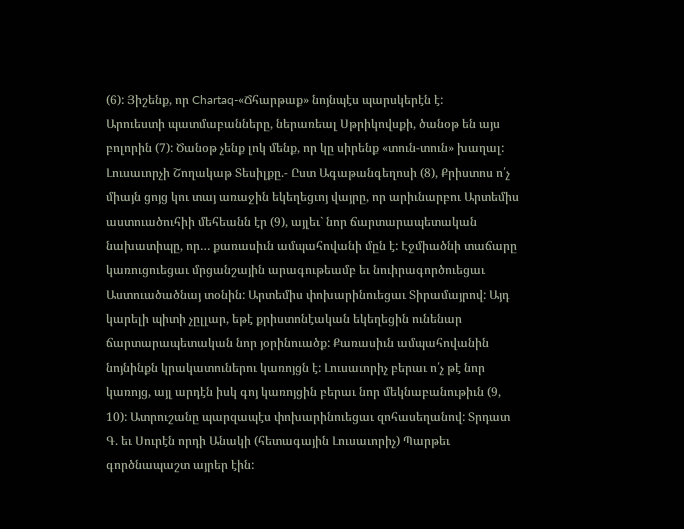(6): Յիշենք, որ Chartaq-«Ճհարթաք» նոյնպէս պարսկերէն է:
Արուեստի պատմաբանները, ներառեալ Սթրիկովսքի, ծանօթ են այս բոլորին (7): Ծանօթ չենք լոկ մենք, որ կը սիրենք «տուն-տուն» խաղալ:
Լուսաւորչի Շողակաթ Տեսիլքը.- Ըստ Ագաթանգեղոսի (8), Քրիստոս ո՛չ միայն ցոյց կու տայ առաջին եկեղեցւոյ վայրը, որ արիւնարբու Արտեմիս աստուածուհիի մեհեանն էր (9), այլեւ` նոր ճարտարապետական նախատիպը, որ… քառասիւն ամպահովանի մըն է: Էջմիածնի տաճարը կառուցուեցաւ մրցանշային արագութեամբ եւ նուիրագործուեցաւ Աստուածածնայ տօնին: Արտեմիս փոխարինուեցաւ Տիրամայրով: Այդ կարելի պիտի չըլլար, եթէ քրիստոնէական եկեղեցին ունենար ճարտարապետական նոր յօրինուածք: Քառասիւն ամպահովանին նոյնինքն կրակատուներու կառոյցն է: Լուսաւորիչ բերաւ ո՛չ թէ նոր կառոյց, այլ արդէն իսկ գոյ կառոյցին բերաւ նոր մեկնաբանութիւն (9, 10): Ատրուշանը պարզապէս փոխարինուեցաւ զոհասեղանով: Տրդատ Գ. եւ Սուրէն որդի Անակի (հետագային Լուսաւորիչ) Պարթեւ գործնապաշտ այրեր էին: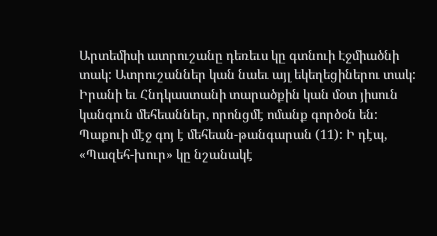Արտեմիսի ատրուշանը դեռեւս կը գտնուի Էջմիածնի տակ: Ատրուշաններ կան նաեւ այլ եկեղեցիներու տակ: Իրանի եւ Հնդկաստանի տարածքին կան մօտ յիսուն կանգուն մեհեաններ, որոնցմէ ոմանք գործօն են: Պաքուի մէջ գոյ է մեհեան-թանգարան (11): Ի դէպ, «Պազեհ-խուր» կը նշանակէ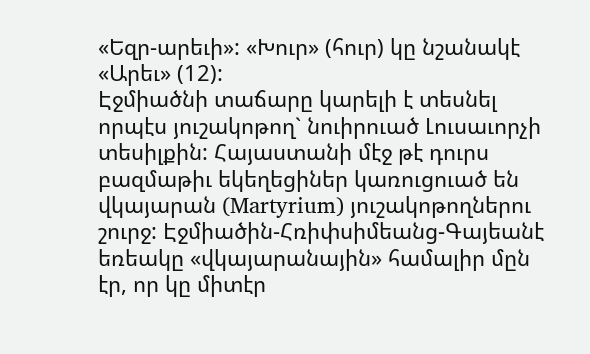«Եզր-արեւի»: «Խուր» (հուր) կը նշանակէ «Արեւ» (12):
Էջմիածնի տաճարը կարելի է տեսնել որպէս յուշակոթող` նուիրուած Լուսաւորչի տեսիլքին: Հայաստանի մէջ թէ դուրս բազմաթիւ եկեղեցիներ կառուցուած են վկայարան (Martyrium) յուշակոթողներու շուրջ: Էջմիածին-Հռիփսիմեանց-Գայեանէ եռեակը «վկայարանային» համալիր մըն էր, որ կը միտէր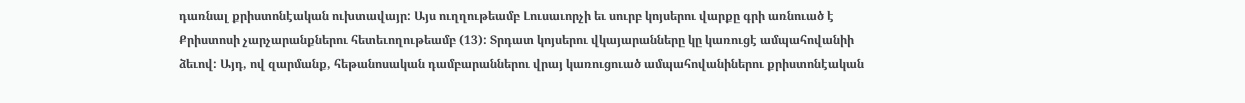դառնալ քրիստոնէական ուխտավայր: Այս ուղղութեամբ Լուսաւորչի եւ սուրբ կոյսերու վարքը գրի առնուած է Քրիստոսի չարչարանքներու հետեւողութեամբ (13): Տրդատ կոյսերու վկայարանները կը կառուցէ ամպահովանիի ձեւով: Այդ, ով զարմանք, հեթանոսական դամբարաններու վրայ կառուցուած ամպահովանիներու քրիստոնէական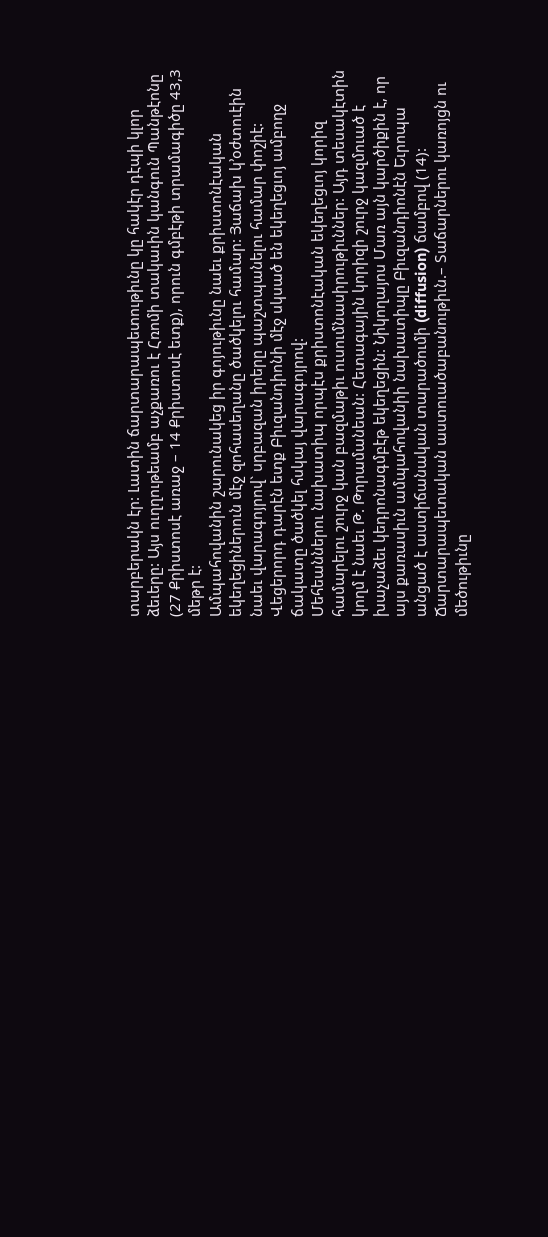տարբերակն էր: Լատին ճարտարապետութիւնը կը հակէր դէպի կլոր ձեւերը: Այս ուղղութեամբ աչքառու է Հռոմի տակաւին կանգուն Պանթէոնը (27 Քրիստոսէ առաջ – 14 Քրիստոսէ ետք), որուն գմբէթի տրամագիծը 43,3 մեթր է:
Ամպահովանին շարունակեց իր գոյութիւնը նաեւ քրիստոնէական եկեղեցիներուն մէջ զոհասեղանը ծածկելու համար: Յաճախ կ’օժտուէին նաեւ վարագոյրով` սրբազան իրերը պաշտպանելու համար փոշիէ: Վեցերորդ դարէն ետք Բիւզանդիոնի մէջ սկսած են եկեղեցւոյ ամբողջ ճակատը ծածկել հսկայ վարագոյրով:
Մեհեաններու նախատիպ որպէս քրիստոնէական եկեղեցւոյ կորիզ համարելու շուրջ կան բազմաթիւ ուսումնասիրութիւններ: Այդ տեսակէտին կողմ է նաեւ Թ. Թորամանեան: Հետագային կորիզի շուրջ կազմուած է խաչաձեւ կեդրոնագմբէթ եկեղեցին: Նիկողայոս Մառ այն կարծիքին է, որ այս քառասիւն ամպահովանիի նախատիպը Բիւզանդիոնէն Եւրոպա անցած է աստիճանական տարածումի (diffusion) ճամբով (14):
Ճարտարապետական աստուածաբանութիւն.– Տաճարներու կառոյցն ու մեծութիւնը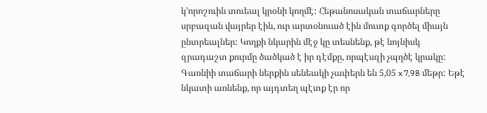կ’որոշուին տուեալ կրօնի կողմէ: Հեթանոսական տաճարները սրբազան վայրեր էին, ուր արտօնուած էին մուտք գործել միայն ընտրեալներ: Կողքի նկարին մէջ կը տեսնենք, թէ նոյնիսկ զրադաշտ քուրմը ծածկած է իր դէմքը, որպէսզի չպղծէ կրակը: Գառնիի տաճարի ներքին սենեակի չափերն են 5,05 x 7,98 մեթր: Եթէ նկատի առնենք, որ այդտեղ պէտք էր որ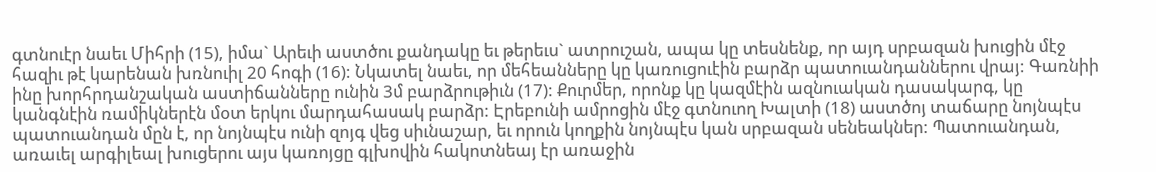գտնուէր նաեւ Միհրի (15), իմա` Արեւի աստծու քանդակը եւ թերեւս` ատրուշան, ապա կը տեսնենք, որ այդ սրբազան խուցին մէջ հազիւ թէ կարենան խռնուիլ 20 հոգի (16): Նկատել նաեւ, որ մեհեանները կը կառուցուէին բարձր պատուանդաններու վրայ: Գառնիի ինը խորհրդանշական աստիճանները ունին 3մ բարձրութիւն (17): Քուրմեր, որոնք կը կազմէին ազնուական դասակարգ, կը կանգնէին ռամիկներէն մօտ երկու մարդահասակ բարձր: Էրեբունի ամրոցին մէջ գտնուող Խալտի (18) աստծոյ տաճարը նոյնպէս պատուանդան մըն է, որ նոյնպէս ունի զոյգ վեց սիւնաշար, եւ որուն կողքին նոյնպէս կան սրբազան սենեակներ: Պատուանդան, առաւել արգիլեալ խուցերու այս կառոյցը գլխովին հակոտնեայ էր առաջին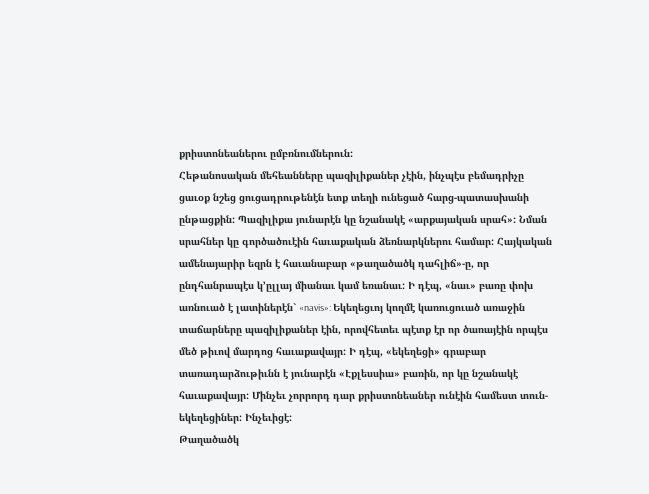քրիստոնեաներու ըմբռնումներուն:
Հեթանոսական մեհեանները պազիլիքաներ չէին, ինչպէս բեմադրիչը ցաւօք նշեց ցուցադրութենէն ետք տեղի ունեցած հարց-պատասխանի ընթացքին: Պազիլիքա յունարէն կը նշանակէ «արքայական սրահ»: Նման սրահներ կը գործածուէին հաւաքական ձեռնարկներու համար: Հայկական ամենայարիր եզրն է հաւանաբար «թաղածածկ դահլիճ»-ը, որ ընդհանրապէս կ’ըլլայ միանաւ կամ եռանաւ: Ի դէպ, «նաւ» բառը փոխ առնուած է լատիներէն` «navis»: Եկեղեցւոյ կողմէ կառուցուած առաջին տաճարները պազիլիքաներ էին, որովհետեւ պէտք էր որ ծառայէին որպէս մեծ թիւով մարդոց հաւաքավայր: Ի դէպ, «եկեղեցի» գրաբար տառադարձութիւնն է յունարէն «Էքլեսսիա» բառին, որ կը նշանակէ հաւաքավայր: Մինչեւ չորրորդ դար քրիստոնեաներ ունէին համեստ տուն-եկեղեցիներ: Ինչեւիցէ:
Թաղածածկ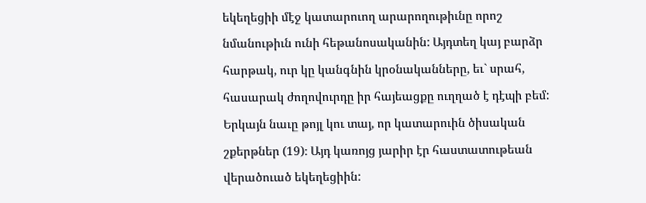եկեղեցիի մէջ կատարուող արարողութիւնը որոշ նմանութիւն ունի հեթանոսականին: Այդտեղ կայ բարձր հարթակ, ուր կը կանգնին կրօնականները, եւ` սրահ, հասարակ ժողովուրդը իր հայեացքը ուղղած է դէպի բեմ: Երկայն նաւը թոյլ կու տայ, որ կատարուին ծիսական շքերթներ (19)։ Այդ կառոյց յարիր էր հաստատութեան վերածուած եկեղեցիին: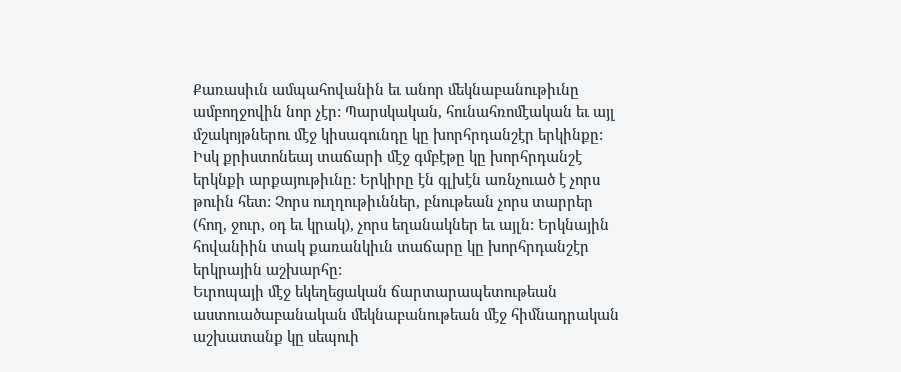Քառասիւն ամպահովանին եւ անոր մեկնաբանութիւնը ամբողջովին նոր չէր: Պարսկական, հունահռոմէական եւ այլ մշակոյթներու մէջ կիսագունդը կը խորհրդանշէր երկինքը: Իսկ քրիստոնեայ տաճարի մէջ գմբէթը կը խորհրդանշէ երկնքի արքայութիւնը: Երկիրը էն գլխէն առնչուած է չորս թուին հետ: Չորս ուղղութիւններ, բնութեան չորս տարրեր (հող, ջուր, օդ եւ կրակ), չորս եղանակներ եւ այլն: Երկնային հովանիին տակ քառանկիւն տաճարը կը խորհրդանշէր երկրային աշխարհը:
Եւրոպայի մէջ եկեղեցական ճարտարապետութեան աստուածաբանական մեկնաբանութեան մէջ հիմնադրական աշխատանք կը սեպուի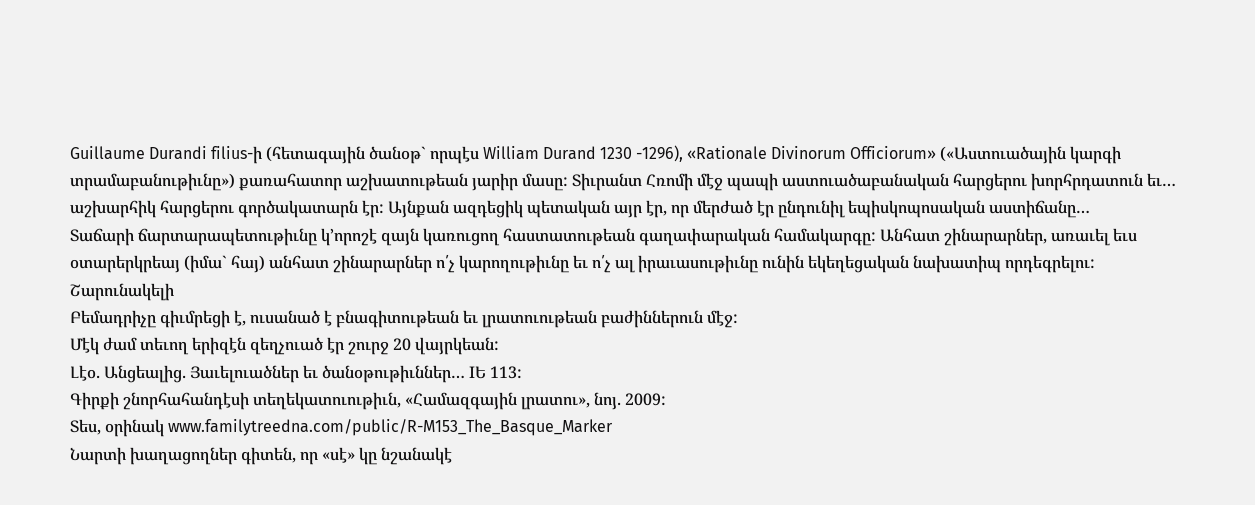Guillaume Durandi filius-ի (հետագային ծանօթ` որպէս William Durand 1230 -1296), «Rationale Divinorum Officiorum» («Աստուածային կարգի տրամաբանութիւնը») քառահատոր աշխատութեան յարիր մասը: Տիւրանտ Հռոմի մէջ պապի աստուածաբանական հարցերու խորհրդատուն եւ… աշխարհիկ հարցերու գործակատարն էր: Այնքան ազդեցիկ պետական այր էր, որ մերժած էր ընդունիլ եպիսկոպոսական աստիճանը…
Տաճարի ճարտարապետութիւնը կ’որոշէ զայն կառուցող հաստատութեան գաղափարական համակարգը: Անհատ շինարարներ, առաւել եւս օտարերկրեայ (իմա` հայ) անհատ շինարարներ ո՛չ կարողութիւնը եւ ո՛չ ալ իրաւասութիւնը ունին եկեղեցական նախատիպ որդեգրելու:
Շարունակելի
Բեմադրիչը գիւմրեցի է, ուսանած է բնագիտութեան եւ լրատուութեան բաժիններուն մէջ:
Մէկ ժամ տեւող երիզէն զեղչուած էր շուրջ 20 վայրկեան:
Լէօ. Անցեալից. Յաւելուածներ եւ ծանօթութիւններ… IԵ 113:
Գիրքի շնորհահանդէսի տեղեկատուութիւն, «Համազգային լրատու», նոյ. 2009:
Տես, օրինակ www.familytreedna.com/public/R-M153_The_Basque_Marker
Նարտի խաղացողներ գիտեն, որ «սէ» կը նշանակէ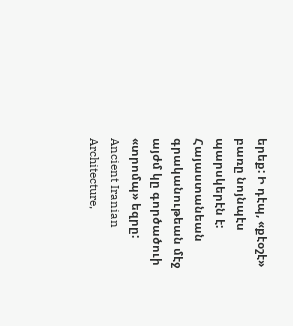երեք: Ի դէպ, «քէօշէ» բառը նոյնպէս պարսկերէն է: Հայաստանեան գրականութեան մէջ այժմ կը գործածուի «տրոմպ» եզրը:
Ancient Iranian Architecture,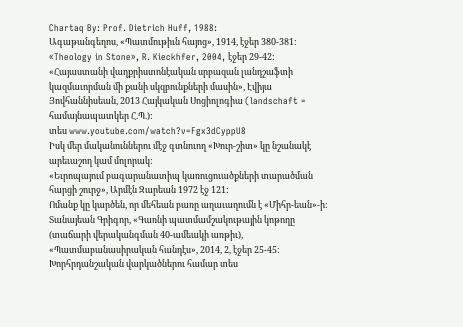Chartaq By: Prof. Dietrich Huff, 1988:
Ագաթանգեղոս, «Պատմութիւն հայոց», 1914, էջեր 380-381:
«Theology in Stone», R. Kieckhfer, 2004, էջեր 29-42:
«Հայաստանի վաղքրիստոնէական սրբազան լանդշաֆտի կազմաւորման մի քանի սկզբունքների մասին», Էվիյա Յովհաննիսեան, 2013 Հայկական Սոցիոլոգիա (landschaft = համայնապատկեր Հ.Պ.):
տես www.youtube.com/watch?v=Fgx3dCyppU8
Իսկ մեր մականուններու մէջ գտնուող «Խուր-շիտ» կը նշանակէ արեւաշող կամ մոլորակ:
«Եւրոպայում բագարանատիպ կառուցուածքների տարածման հարցի շուրջ», Արմէն Զարեան 1972 էջ 121:
Ոմանք կը կարծեն, որ մեհեան բառը աղաւաղումն է «Միհր-եան»-ի:
Տանայեան Գրիգոր, «Գառնի պատմամշակութային կոթողը (տաճարի վերականգման 40-ամեակի առթիւ), «Պատմաբանասիրական հանդէս», 2014, 2, էջեր 25-45:
Խորհրդանշական վարկածներու համար տես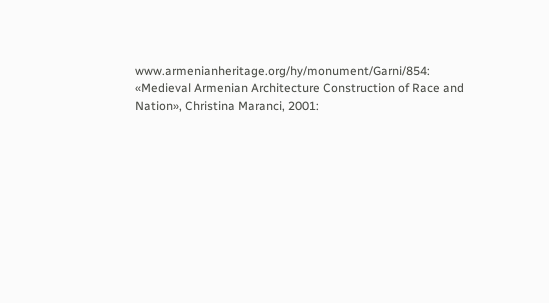www.armenianheritage.org/hy/monument/Garni/854:
«Medieval Armenian Architecture Construction of Race and Nation», Christina Maranci, 2001: